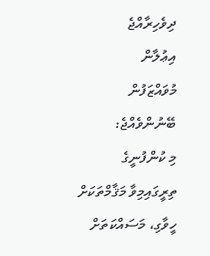ދިވެހިރާއްޖެ
އިޢުލާން
މުވައްޒަފުން ބޭނުންވެއްޖެ:
މި ކުންފުނީގެ ތިރީގައިމިވާ މަޤާމްތަކަށް ހީވާގި، މަސައްކަތަށް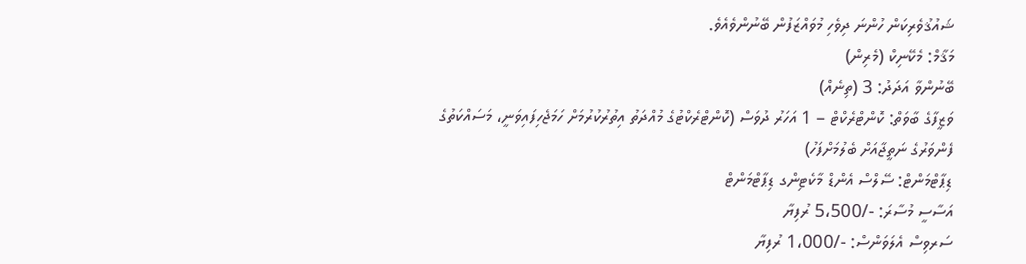ޝައުޤުވެރިކަން ހުންނަ ދިވެހި މުވައްޒަފުން ބޭނުންވެއެވެ.
މަޤާމް: މެކޭނިކް (މެރިން)
ބޭނުންވާ އަދަދު: 3 (ތިނެއް)
ވަޒީފާގެ ބާވަތް: ކޮންޓްރެކްޓް – 1 އަހަރު ދުވަސް (ކޮންޓްރެކްޓުގެ މުއްދަތު އިތުރުކުރުމަށް ހަމަޖެހިފައިވަނީ، މަސައްކަތުގެ ފެންވަރުގެ ނަތީޖާއަށް ބެލުމަށްފަހު)
ޑިޕާޓްމަންޓް: ސޭލްސް އެންޑް މާކެޓިންގ ޑިޕާޓްމަންޓް
އަސާސީ މުސާރަ: -/5،500 ރުފިޔާ
ސަރވިސް އެލަވަންސް: -/1،000 ރުފިޔާ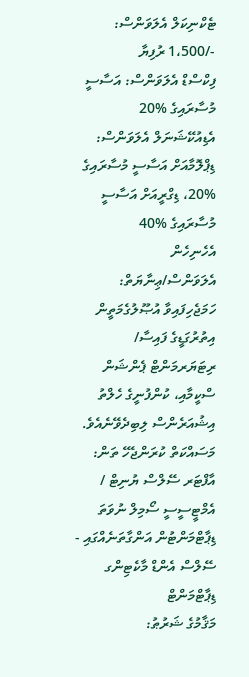ޓެކްނިކަލް އެލަވަންސް: -/1،500 ރުފިޔާ
ފިކްސްޑް އެލަވަންސް: އަސާސީ މުސާރައިގެ %20
އެޑިއުކޭޝަނަލް އެލަވަންސް: ޑިޕްލޮމާއަށް އަސާސީ މުސާރައިގެ %20، ޑިގްރީއަށް އަސާސީ މުސާރައިގެ %40
އެހެނިހެން އެލަވަންސް/ޢިނާޔަތް: ހަމަޖެހިފައިވާ އުޞޫލުގެމަތީން އިތުރުގަޑީގެ ފައިސާ/ ރިޓަޔަރމަންޓް ޕެންޝަން ސްކީމާއި، ކުންފުނީގެ ހެލްތު އިޝުއަރެންސް ލިބިދެވޭނެއެވެ.
މަސައްކަތް ކުރަންޖެހޭ ތަން: އާފްޓަރ ސޭލްސް ޔުނިޓް / އެމްޓީސީސީ ސޯމިލް ނުވަތަ ޑިޕާޓްމަންޓުން އަންގާތަނެއްގައި - ސޭލްސް އެންޑް މާކެޓިންގ ޑިޕާޓްމަންޓް
މަޤާމުގެ ޝަރުޠު: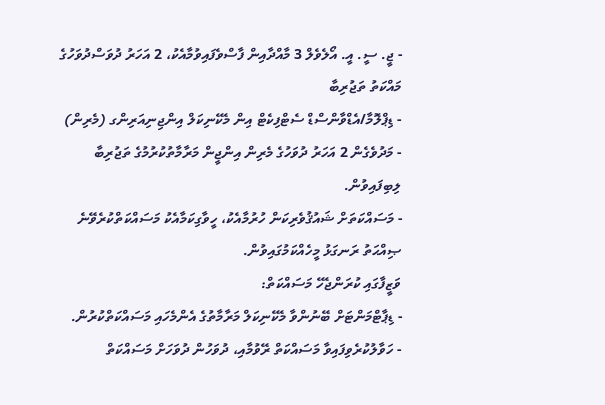- ޖީ. ސީ. އީ. އޯލެވެލް 3 މާއްދާއިން ފާސްވެފައިވުމާއެކު، 2 އަހަރު ދުވަސްދުވަހުގެ މައްކަތު ތަޖުރިބާ
- ޑިޕްލޮމާ/އެޑްވާންސްޑް ސެޓްފިކެޓް އިން މެކޭނިކަލް އިންޖިނިއަރިންގ (މެރިން)
- މަދުވެގެން 2 އަހަރު ދުވަހުގެ މެރިން އިންޖީން މަރާމާތުކުރުމުގެ ތަޖުރިބާ ލިބިފައިވުން.
- މަސައްކަތަށް ޝައުޤުވެރިކަން ހުރުމާއެކު، ހީވާގިކަމާއެކު މަސައްކަތްކުރެވޭނެ ޞިއްޙަތު ރަނގަޅު މީހެއްކަމުގައިވުން.
ވަޒީފާގައި ކުރަންޖެހޭ މަސައްކަތް:
- ޑިޕާޓްމަންޓަށް ބޭނުންވާ މެކޭނިކަލް މަރާމާތުގެ އެންމެހައި މަސައްކަތްކުރުން.
- ހަވާލުކުރެވިފައިވާ މަސައްކަތް ރޭވުމާއި، ދުވަހުން ދުވަހަށް މަސައްކަތް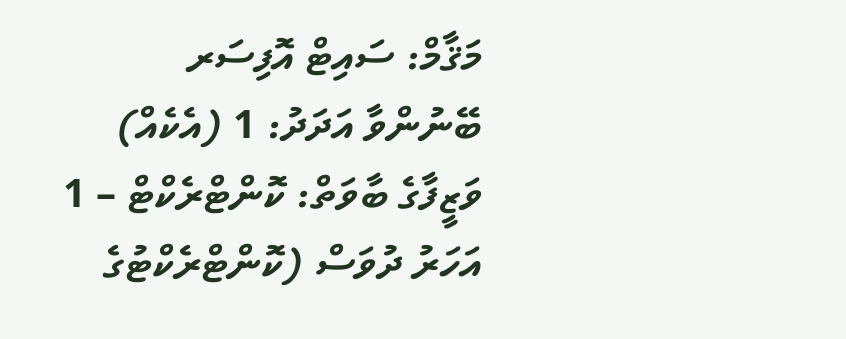މަޤާމް: ސައިޓް އޮފިސަރ
ބޭނުންވާ އަދަދު: 1 (އެކެއް)
ވަޒީފާގެ ބާވަތް: ކޮންޓްރެކްޓް – 1 އަހަރު ދުވަސް (ކޮންޓްރެކްޓުގެ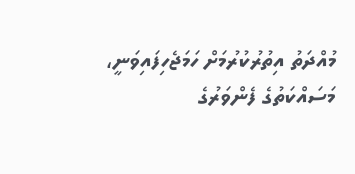މުއްދަތު އިތުރުކުރުމަށް ހަމަޖެހިފައިވަނީ، މަސައްކަތުގެ ފެންވަރުގެ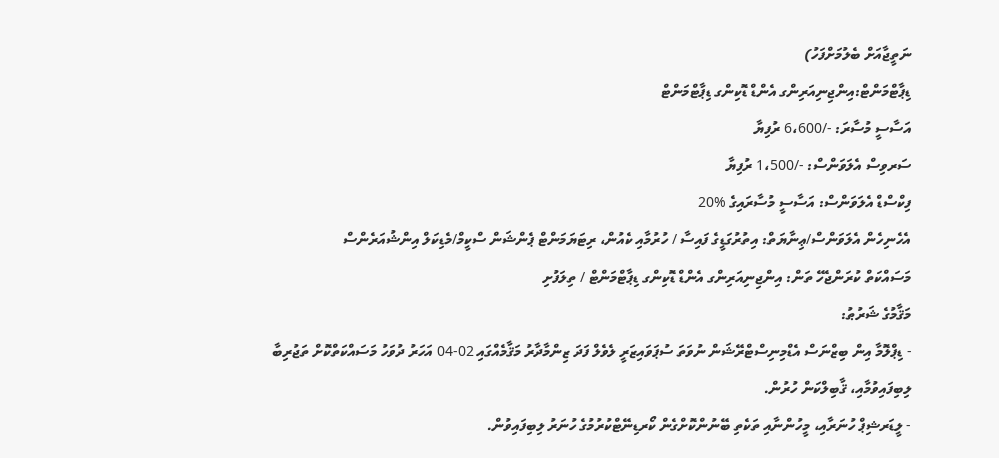ނަތީޖާއަށް ބެލުމަށްފަހު)
ޑިޕާޓްމަންޓް:އިންޖިނިއަރިންގ އެންޑް ޑޮކިންގ ޑިޕާޓްމަންޓް
އަސާސީ މުސާރަ: -/6،600 ރުފިޔާ
ސަރވިސް އެލަވަންސް: -/1،500 ރުފިޔާ
ފިކްސްޑް އެލަވަންސް: އަސާސީ މުސާރައިގެ %20
އެހެނިހެން އެލަވަންސް/ޢިނާޔަތް: އިތުރުގަޑީގެ ފައިސާ / ހުރުމާއި ކެއުން، ރިޓަޔަމަންޓް ޕެންޝަން ސްކީމް/މެޑިކަލް އިންޝުއަރެންސް
މަސައްކަތް ކުރަންޖެހޭ ތަން: އިންޖިނިއަރިންގ އެންޑް ޑޮކިންގ ޑިޕާޓްމަންޓް / ތިލަފުށި
މަޤާމުގެ ޝަރުޠު:
- ޑިޕްލޮމާ އިން ބިޒްނަސް އެޑްމިނިސްޓްރޭޝަން ނުވަތަ ސުޕަވައިޒަރީ ލެވެލް ފަދަ ޒިންމާދާރު މަޤާމެއްގައި 02-04 އަހަރު ދުވަހު މަސައްކަތްކޮށް ތަޖުރިބާ ލިބިފައިވުމާއި، ޤާބިލްކަން ހުރުން.
- ލީޑަރޝިޕް ހުނަރާއި، މީހުންނާއި ތަކެތި ބޭނުންކޮށްގެން ކޯރޑިނޭޓްކުރުމުގެ ހުނަރު ލިބިފައިވުން.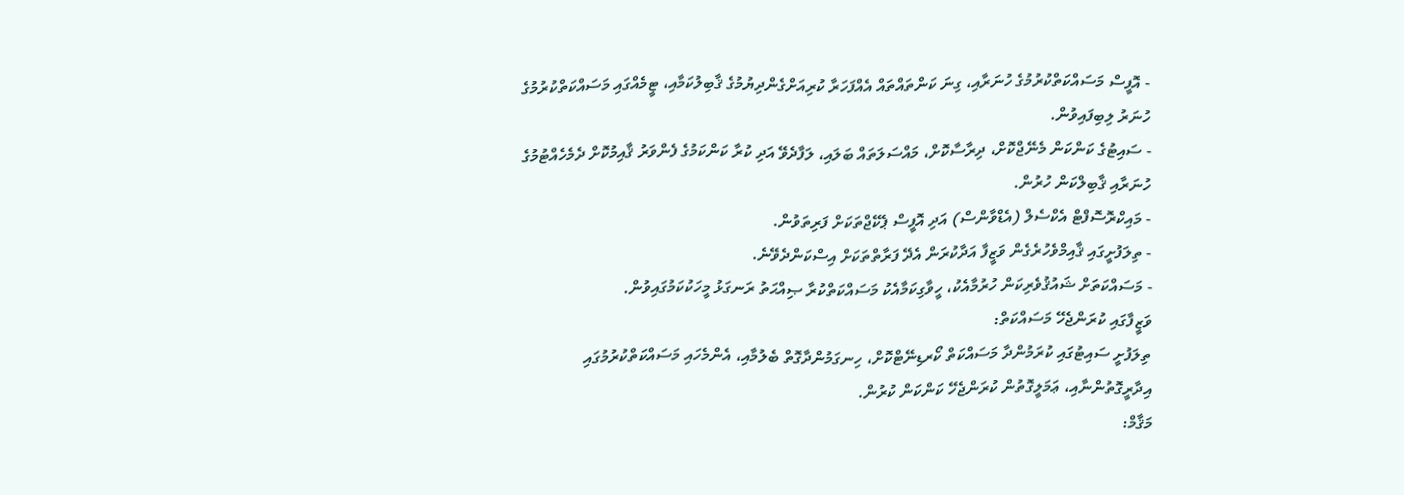- އޮފީސް މަސައްކަތްކުރުމުގެ ހުނަރާއި، ގިނަ ކަންތައްތައް އެއްފަހަރާ ކުރިއަށްގެންދިޔުމުގެ ޤާބިލުކަމާއި، ޓީމެއްގައި މަސައްކަތްކުރުމުގެ ހުނަރު ލިބިފައިވުން.
- ސައިޓުގެ ކަންކަން މެނޭޖްކޮށް، ދިރާސާކޮށް، މައްސަލަތައް ބަލައި، ލަފާދެވޭ އަދި ކުރާ ކަންކަމުގެ ފެންވަރު ޤާއިމުކޮށް ދެމެހެއްޓުމުގެ ހުނަރާއި ޤާބިލްކަން ހުރުން.
- މައިކްރޮސޮފްޓް އެކްސެލް (އެޑްވާންސް) އަދި އޮފީސް ޕެކޭޖްތަކަށް ފަރިތަވުން.
- ތިލަފުށީގައި ޤާއިމްވެހުރެގެން ވަޒީފާ އަދާކުރަން އެދޭ ފަރާތްތަކަށް އިސްކަންދެވޭނެ.
- މަސައްކަތަށް ޝައުޤުވެރިކަން ހުރުމާއެކު، ހީވާގިކަމާއެކު މަސައްކަތްކުރާ ޞިއްޙަތު ރަނގަޅު މީހަކުކަމުގައިވުން.
ވަޒީފާގައި ކުރަންޖެހޭ މަސައްކަތް:
ތިލަފުށީ ސައިޓުގައި ކުރަމުންދާ މަސައްކަތް ކޯރޑިނޭޓްކޮށް، ހިނގަމުންދާގޮތް ބެލުމާއި، އެންމެހައި މަސައްކަތްކުރުމުގައި އިދާރީގޮތުންނާއި، ޢަމަލީގޮތުން ކުރަންޖެހޭ ކަންކަން ކުރުން.
މަޤާމް: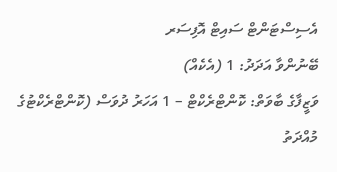އެސިސްޓަންޓް ސައިޓް އޮފިސަރ
ބޭނުންވާ އަދަދު: 1 (އެކެއް)
ވަޒީފާގެ ބާވަތް: ކޮންޓްރެކްޓް – 1 އަހަރު ދުވަސް (ކޮންޓްރެކްޓުގެ މުއްދަތު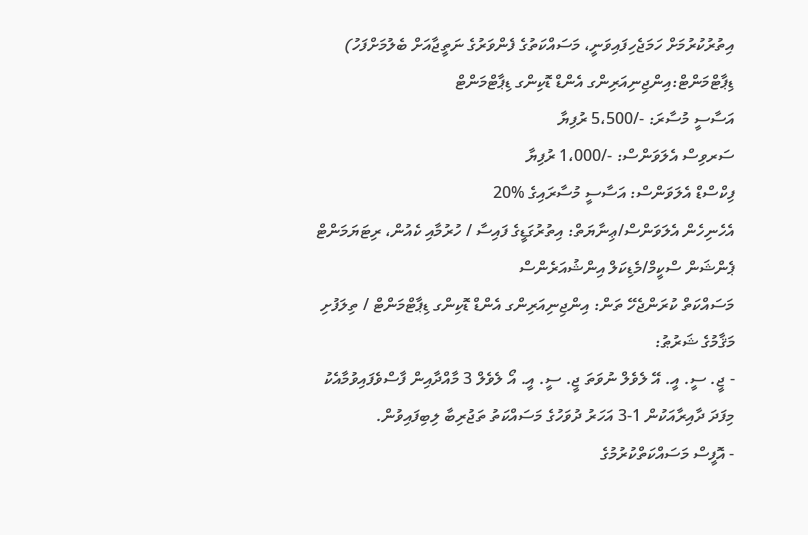އިތުރުކުރުމަށް ހަމަޖެހިފައިވަނީ، މަސައްކަތުގެ ފެންވަރުގެ ނަތީޖާއަށް ބެލުމަށްފަހު)
ޑިޕާޓްމަންޓް:އިންޖިނިއަރިންގ އެންޑް ޑޮކިންގ ޑިޕާޓްމަންޓް
އަސާސީ މުސާރަ: -/5،500 ރުފިޔާ
ސަރވިސް އެލަވަންސް: -/1،000 ރުފިޔާ
ފިކްސްޑް އެލަވަންސް: އަސާސީ މުސާރައިގެ %20
އެހެނިހެން އެލަވަންސް/ޢިނާޔަތް: އިތުރުގަޑީގެ ފައިސާ / ހުރުމާއި ކެއުން، ރިޓަޔަމަންޓް ޕެންޝަން ސްކީމް/މެޑިކަލް އިންޝުއަރެންސް
މަސައްކަތް ކުރަންޖެހޭ ތަން: އިންޖިނިއަރިންގ އެންޑް ޑޮކިންގ ޑިޕާޓްމަންޓް / ތިލަފުށި
މަޤާމުގެ ޝަރުޠު:
- ޖީ. ސީ. އީ. އޭ ލެވެލް ނުވަތަ ޖީ. ސީ. އީ. އޯ ލެވެލް 3 މާއްދާއިން ފާސްވެފައިވުމާއެކު މިފަދަ ދާއިރާއަކުން 1-3 އަހަރު ދުވަހުގެ މަސައްކަތު ތަޖުރިބާ ލިބިފައިވުން.
- އޮފީސް މަސައްކަތްކުރުމުގެ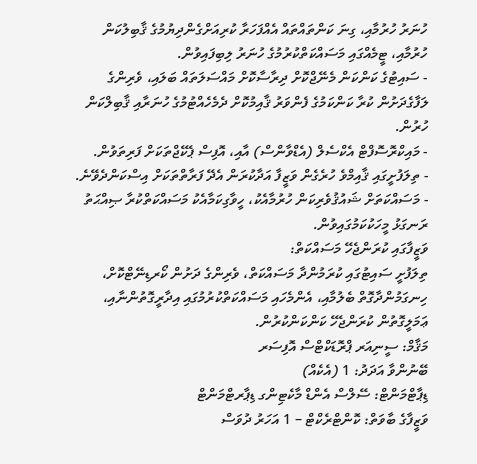ހުނަރު ހުރުމާއި، ގިނަ ކަންތައްތައް އެއްފަހަރާ ކުރިއަށްގެންދިޔުމުގެ ޤާބިލުކަން ހުރުމާއި، ޓީމެއްގައި މަސައްކަތްކުރުމުގެ ހުނަރު ލިބިފައިވުން.
- ސައިޓުގެ ކަންކަން މެނޭޖްކޮށް ދިރާސާކޮށް މައްސަލަތައް ބަލައި، ވެރިންގެ ލަފާގެދަށުން ކުރާ ކަންކަމުގެ ފެންވަރު ޤާއިމުކޮށް ދެމެހެއްޓުމުގެ ހުނަރާއި ޤާބިލްކަން ހުރުން.
- މައިކްރޮސޮފްޓް އެކްސެލް (އެޑްވާންސް) އާއި، އޮފިސް ޕެކޭޖްތަކަށް ފަރިތަވުން.
- ތިލަފުށީގައި ޤާއިމްވެ ހުރެގެން ވަޒީފާ އަދާކުރަން އެދޭ ފަރާތްތަކަށް އިސްކަންދެވޭނެ.
- މަސައްކަތަށް ޝައުޤުވެރިކަން ހުރުމާއެކު، ހީވާގިކަމާއެކު މަސައްކަތްކުރާ ޞިއްޙަތު ރަނގަޅު މީހަކުކަމުގައިވުން.
ވަޒީފާގައި ކުރަންޖެހޭ މަސައްކަތް:
ތިލަފުށީ ސައިޓުގައި ކުރަމުންދާ މަސައްކަތް، ވެރިންގެ ދަށުން ކޯރޑިނޭޓްކޮށް، ހިނގަމުންދާގޮތް ބެލުމާއި، އެންމެހައި މަސައްކަތްކުރުމުގައި އިދާރީގޮތުންނާއި، ޢަމަލީގޮތުން ކުރަންޖެހޭ ކަންކަންކުރުން.
މަޤާމް: ސީނިއަރ ޕްރޮޑަކްޓްސް އޮފިސަރ
ބޭނުންވާ އަދަދު: 1 (އެކެއް)
ޑިޕާޓްމަންޓް: ސޭލްސް އެންޑް މާކެޓިންގ ޑިޕާރޓްމަންޓް
ވަޒީފާގެ ބާވަތް: ކޮންޓްރެކްޓް – 1 އަހަރު ދުވަސް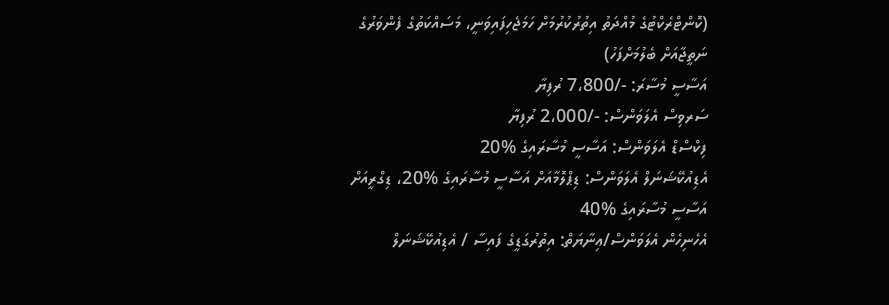(ކޮންޓްރެކްޓުގެ މުއްދަތު އިތުރުކުރުމަށް ހަމަޖެހިފައިވަނީ، މަސައްކަތުގެ ފެންވަރުގެ ނަތީޖާއަށް ބެލުމަށްފަހު)
އަސާސީ މުސާރަ: -/7،800 ރުފިޔާ
ސަރވިސް އެލަވަންސް: -/2،000 ރުފިޔާ
ފިކްސްޑް އެލަވަންސް: އަސާސީ މުސާރައިގެ %20
އެޑިއުކޭޝަނަލް އެލަވަންސް: ޑިޕްލޮމާއަށް އަސާސީ މުސާރައިގެ %20، ޑިގްރީއަށް އަސާސީ މުސާރައިގެ %40
އެހެނިހެން އެލަވަންސް/ޢިނާޔަތް: އިތުރުގަޑީގެ ފައިސާ / އެޑިއުކޭޝަނަލް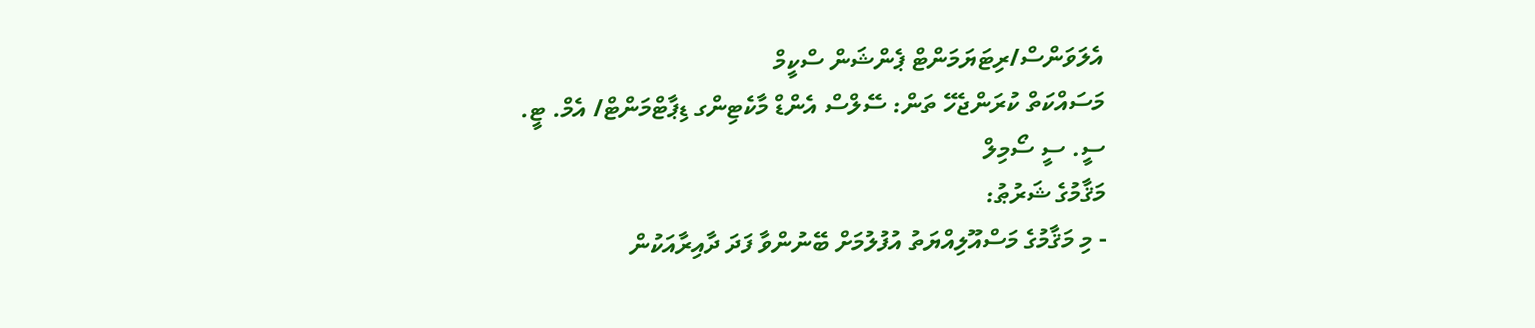އެލަވަންސް/ރިޓަޔަމަންޓް ޕެންޝަން ސްކީމް
މަސައްކަތް ކުރަންޖެހޭ ތަން: ސޭލްސް އެންޑް މާކެޓިންގ ޑިޕާޓްމަންޓް/ އެމް. ޓީ. ސީ. ސީ ސޯމިލް
މަޤާމުގެ ޝަރުޠު:
- މި މަޤާމުގެ މަސްއޫލިއްޔަތު އުފުލުމަށް ބޭނުންވާ ފަދަ ދާއިރާއަކުން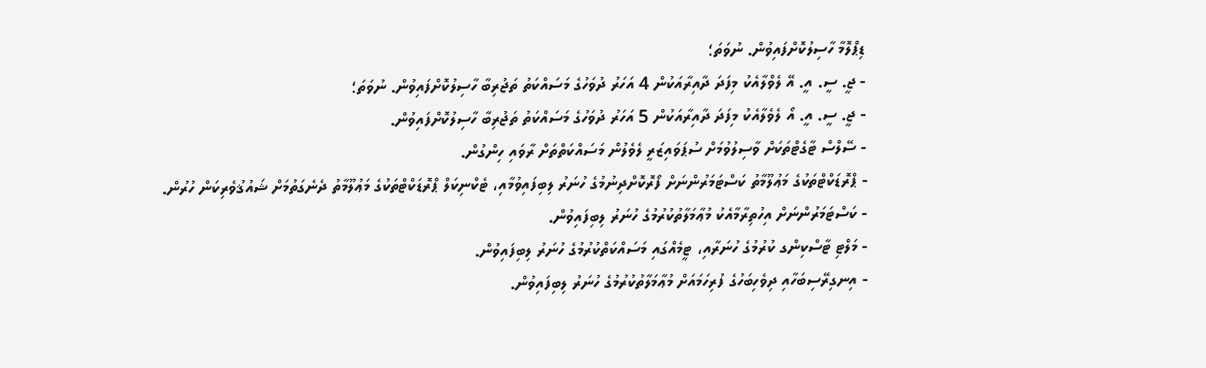ޑިޕްލޮމާ ހާސިލުކޮށްފައިވުން. ނުވަތަ؛
- ޖީ. ސީ. އީ. އޭ ލެވްލާއެކު މިފަދަ ދާއިރާއަކުން 4 އަހަރު ދުވަހުގެ މަސައްކަތު ތަޖުރިބާ ހާސިލުކޮށްފައިވުން. ނުވަތަ؛
- ޖީ. ސީ. އީ. އޯ ލެވެލާއެކު މިފަދަ ދާއިރާއަކުން 5 އަހަރު ދުވަހުގެ މަސައްކަތު ތަޖުރިބާ ހާސިލުކޮށްފައިވުން.
- ސޭލްސް ޓާގެޓްތަކަށް ވާސިލުވުމަށް ސުޕަވައިޒަރީ ލެވެލުން މަސައްކަތްތަށް ރާވައި ހިންގުން.
- ޕްރޮޑަކްޓްތަކުގެ މަޢުލޫމާތު ކަސްޓަމަރުންނަށް ފޯރޮކޮށްދިނުމުގެ ހުނަރު ލިބިފައިވުމާއި، ޓެކްނިކަލް ޕްރޮޑަކްޓްތަކުގެ މަޢުލޫމާތު ދެނެގަތުމަށް ޝައުޤުވެރިކަން ހުރުން.
- ކަސްޓަމަރުންނަށް އިހުތިރާމާއެކު މުޢާމަލާތުކުރުމުގެ ހުނަރު ލިބިފައިވުން.
- މަލްޓި ޓާސްކިންގ ކުރުމުގެ ހުނަރާއި، ޓީމެއްގައި މަސައްކަތްކުރުމުގެ ހުނަރު ލިބިފައިވުން.
- އިނގިރޭސިބަހާއި ދިވެހިބަހުގެ ފުރިހަމައަށް މުޢާމަލާތުކުރުމުގެ ހުނަރު ލިބިފައިވުން.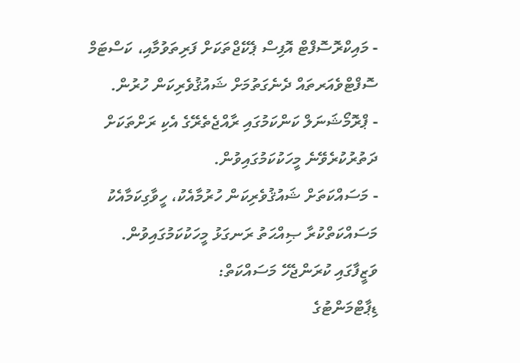- މައިކްރޮސޮފްޓް އޮފިސް ޕެކޭޖްތަކަށް ފަރިތަވުމާއި، ކަސްޓަމް ސޮފްޓްވެއަރތައް ދެނެގަތުމަށް ޝައުޤުވެރިކަން ހުރުން.
- ޕްރޮމޯޝަނަލް ކަންކަމުގައި ރާއްޖެތެރޭގެ އެކި ރަށްތަކަށް ދަތުރުކުރެވޭނެ މީހަކުކަމުގައިވުން.
- މަސައްކަތަށް ޝައުޤުވެރިކަން ހުރުމާއެކު، ހީވާގިކަމާއެކު މަސައްކަތްކުރާ ޞިއްޙަތު ރަނގަޅު މީހަކުކަމުގައިވުން.
ވަޒީފާގައި ކުރަންޖެހޭ މަސައްކަތް:
ޑިޕާޓްމަންޓުގެ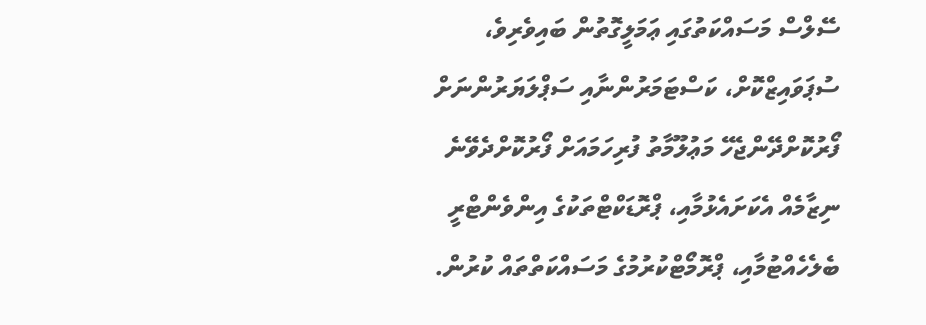ސޭލްސް މަސައްކަތުގައި ޢަމަލީގޮތުން ބައިވެރިވެ، ސުޕަވައިޒްކޮށް، ކަސްޓަމަރުންނާއި ސަޕްލަޔަރުންނަށް ފޯރުކޮށްދޭންޖެހޭ މަޢުލޫމާތު ފުރިހަމައަށް ފޯރުކޮށްދެވޭނެ ނިޒާމެއް އެކަށައެޅުމާއި، ޕްރޮޑަކްޓްތަކުގެ އިންވެންޓްރީ ބެލެހެއްޓުމާއި، ޕްރޮމޯޓްކުރުމުގެ މަސައްކަތްތައް ކުރުން.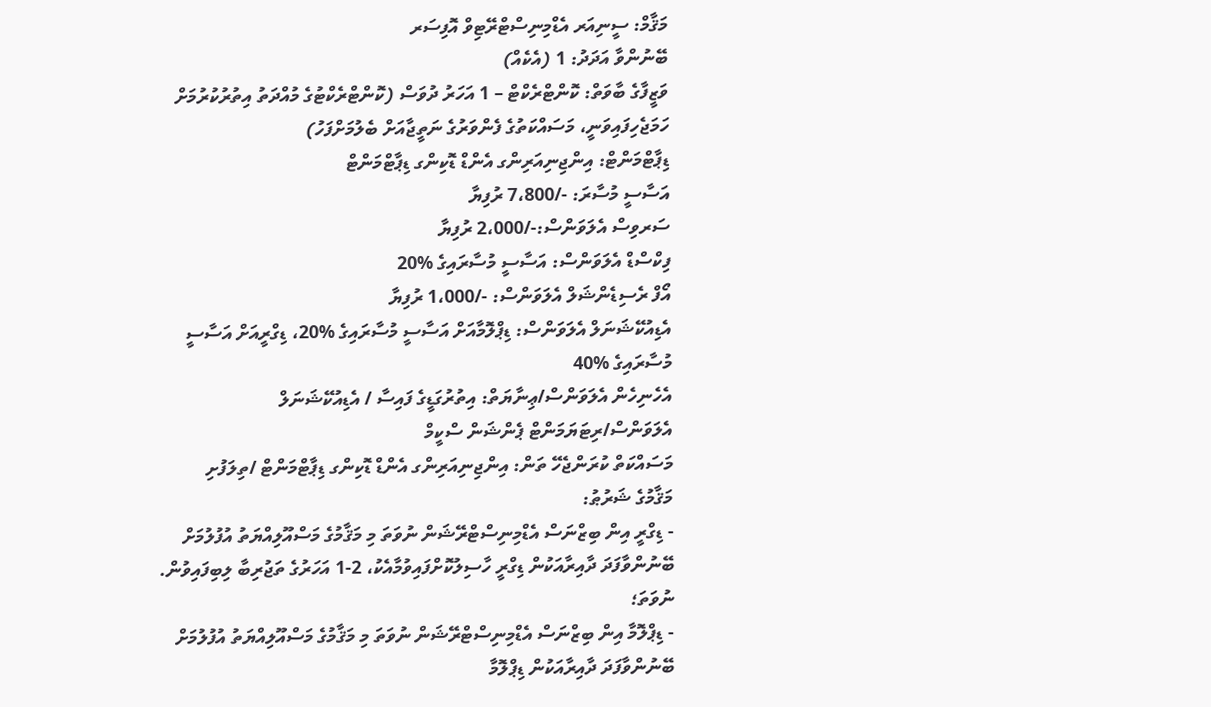މަޤާމް: ސީނިއަރ އެޑްމިނިސްޓްރޭޓިވް އޮފިސަރ
ބޭނުންވާ އަދަދު: 1 (އެކެއް)
ވަޒީފާގެ ބާވަތް: ކޮންޓްރެކްޓް – 1 އަހަރު ދުވަސް (ކޮންޓްރެކްޓުގެ މުއްދަތު އިތުރުކުރުމަށް ހަމަޖެހިފައިވަނީ، މަސައްކަތުގެ ފެންވަރުގެ ނަތީޖާއަށް ބެލުމަށްފަހު)
ޑިޕާޓްމަންޓް: އިންޖިނިއަރިންގ އެންޑް ޑޮކިންގ ޑިޕާޓްމަންޓް
އަސާސީ މުސާރަ: -/7،800 ރުފިޔާ
ސަރވިސް އެލަވަންސް:-/2،000 ރުފިޔާ
ފިކްސްޑް އެލަވަންސް: އަސާސީ މުސާރައިގެ %20
އޯފް ރެސިޑެންޝަލް އެލަވަންސް: -/1،000 ރުފިޔާ
އެޑިއުކޭޝަނަލް އެލަވަންސް: ޑިޕްލޮމާއަށް އަސާސީ މުސާރައިގެ %20، ޑިގްރީއަށް އަސާސީ މުސާރައިގެ %40
އެހެނިހެން އެލަވަންސް/ޢިނާޔަތް: އިތުރުގަޑީގެ ފައިސާ / އެޑިއުކޭޝަނަލް އެލަވަންސް/ރިޓަޔަމަންޓް ޕެންޝަން ސްކީމް
މަސައްކަތް ކުރަންޖެހޭ ތަން: އިންޖިނިއަރިންގ އެންޑް ޑޮކިންގ ޑިޕާޓްމަންޓް /ތިލަފުށި
މަޤާމުގެ ޝަރުޠު:
- ޑިގްރީ އިން ބިޒްނަސް އެޑްމިނިސްޓްރޭޝަން ނުވަތަ މި މަޤާމުގެ މަސްއޫލިއްޔަތު އުފުލުމަށް ބޭނުންވާފަދަ ދާއިރާއަކުން ޑިގްރީ ހާސިލުކޮށްފައިވުމާއެކު، 2-1 އަހަރުގެ ތަޖުރިބާ ލިބިފައިވުން. ނުވަތަ؛
- ޑިޕްލޮމާ އިން ބިޒްނަސް އެޑްމިނިސްޓްރޭޝަން ނުވަތަ މި މަޤާމުގެ މަސްއޫލިއްޔަތު އުފުލުމަށް ބޭނުންވާފަދަ ދާއިރާއަކުން ޑިޕްލޮމާ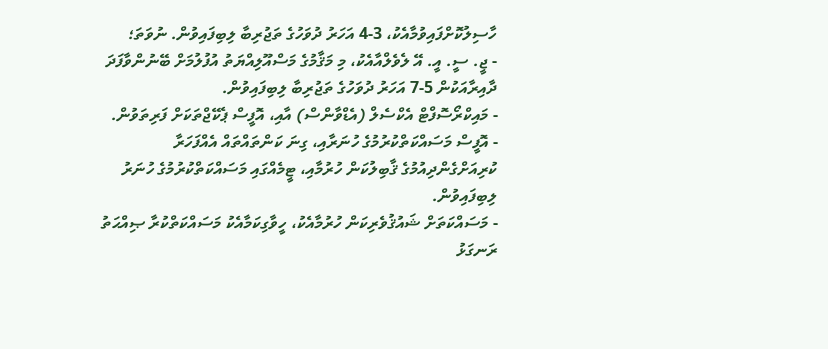ހާސިލުކޮށްފައިވުމާއެކު، 3-4 އަހަރު ދުވަހުގެ ތަޖުރިބާ ލިބިފައިވުން. ނުވަތަ؛
- ޖީ. ސީ. އީ. އޭ ލެވެލްއާއެކު، މި މަޤާމުގެ މަސްއޫލިއްޔަތު އުފުލުމަށް ބޭނުންވާފަދަ ދާއިރާއަކުން 5-7 އަހަރު ދުވަހުގެ ތަޖުރިބާ ލިބިފައިވުން.
- މައިކްރޯސޮފްޓް އެކްސެލް (އެޑްވާންސް) އާއި، އޮފީސް ޕެކޭޖްތަކަށް ފަރިތަވުން.
- އޮފީސް މަސައްކަތްކުރުމުގެ ހުނަރާއި، ގިނަ ކަންތައްތައް އެއްފަހަރާ ކުރިއަށްގެންދިއުމުގެ ޤާބިލުކަން ހުރުމާއި، ޓީމެއްގައި މަސައްކަތްކުރުމުގެ ހުނަރު ލިބިފައިވުން.
- މަސައްކަތަށް ޝައުޤުވެރިކަން ހުރުމާއެކު، ހީވާގިކަމާއެކު މަސައްކަތްކުރާ ޞިއްޙަތު ރަނގަޅު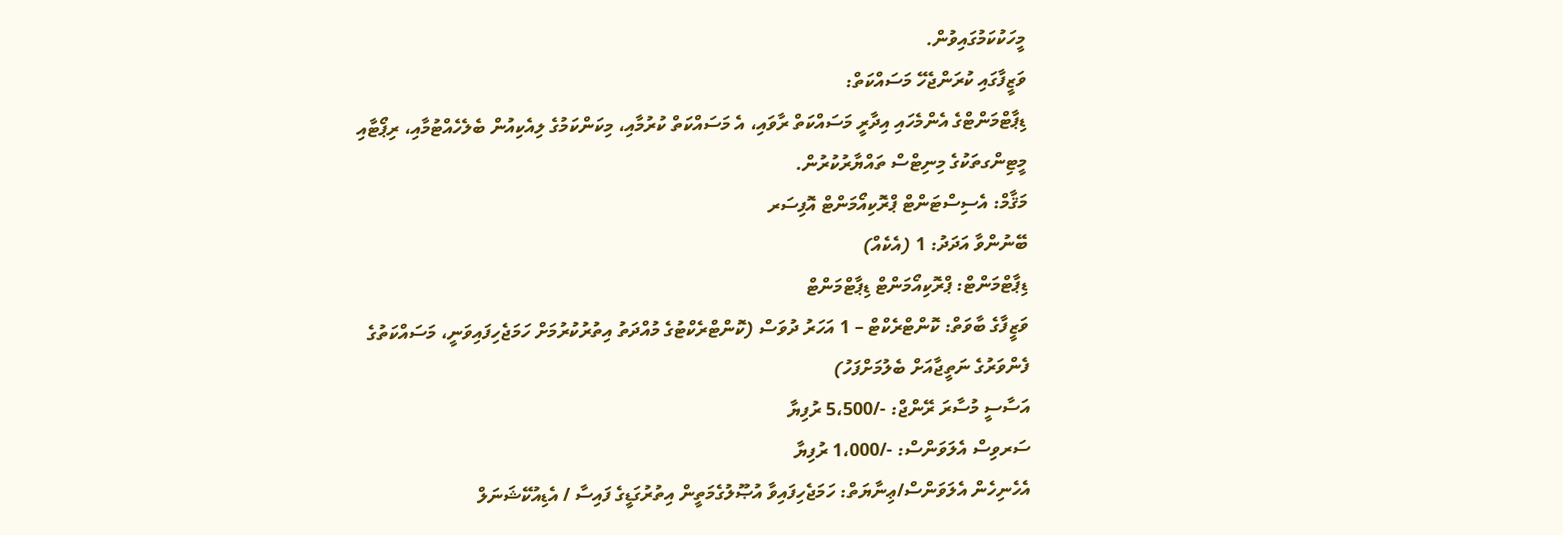މީހަކުކަމުގައިވުން.
ވަޒީފާގައި ކުރަންޖެހޭ މަސައްކަތް:
ޑިޕާޓްމަންޓްގެ އެންމެހައި އިދާރީ މަސައްކަތް ރާވައި، އެ މަސައްކަތް ކުރުމާއި، މިކަންކަމުގެ ލިއެކިއުން ބެލެހެއްޓުމާއި، ރިޕޯޓާއި މީޓިންގތަކުގެ މިނިޓްސް ތައްޔާރުކުރުން.
މަޤާމް: އެސިސްޓަންޓް ޕްރޮކިއޯމަންޓް އޮފިސަރ
ބޭނުންވާ އަދަދު: 1 (އެކެއް)
ޑިޕާޓްމަންޓް: ޕްރޮކިއޯމަންޓް ޑިޕާޓްމަންޓް
ވަޒީފާގެ ބާވަތް: ކޮންޓްރެކްޓް – 1 އަހަރު ދުވަސް (ކޮންޓްރެކްޓުގެ މުއްދަތު އިތުރުކުރުމަށް ހަމަޖެހިފައިވަނީ، މަސައްކަތުގެ ފެންވަރުގެ ނަތީޖާއަށް ބެލުމަށްފަހު)
އަސާސީ މުސާރަ ރޭންޖް: -/5،500 ރުފިޔާ
ސަރވިސް އެލަވަންސް: -/1،000 ރުފިޔާ
އެހެނިހެން އެލަވަންސް/ޢިނާޔަތް: ހަމަޖެހިފައިވާ އުޞޫލުގެމަތީން އިތުރުގަޑީގެ ފައިސާ / އެޑިއުކޭޝަނަލް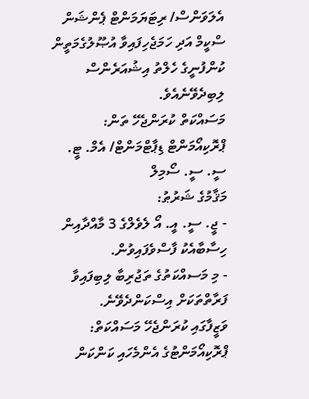އެލަވަންސް/ ރިޓަޔަމަންޓް ޕެންޝަން ސްކީމް އަދި ހަމަޖެހިފައިވާ އުޞޫލުގެމަތީން ކުންފުނީގެ ހެލްތު އިޝުއަރެންސް ލިބިދެވޭނެއެވެ.
މަސައްކަތް ކުރަންޖެހޭ ތަން: ޕްރޮކިއޯމަންޓް ޑިޕާޓްމަންޓް/ އެމް. ޓީ. ސީ. ސީ. ސޯމިލް
މަޤާމުގެ ޝަރުޠު:
- ޖީ. ސީ. އީ. އޯ ލެވެލްގެ 3 މާއްދާއިން ހިސާބާއެކު ފާސްވެފައިވުން.
- މި މަސއްކަތުގެ ތަޖުރިބާ ލިބިފައިވާ ފަރާތްތަކަށް އިސްކަންދެވޭނެ.
ވަޒީފާގައި ކުރަންޖެހޭ މަސައްކަތް: ޕްރޮކިއޯމަންޓުގެ އެންމެހައި ކަންކަން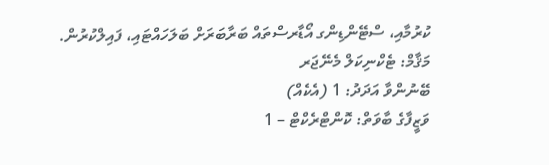ކުރުމާއި، ސްޓޭންޑިންގ އޯޑާރސްތައް ބަރާބަރަށް ބަލަހައްޓައި، ފައިލްކުރުން.
މަޤާމް: ޓެކްނިކަލް މެނޭޖަރ
ބޭނުންވާ އަދަދު: 1 (އެކެއް)
ވަޒީފާގެ ބާވަތް: ކޮންޓްރެކްޓް – 1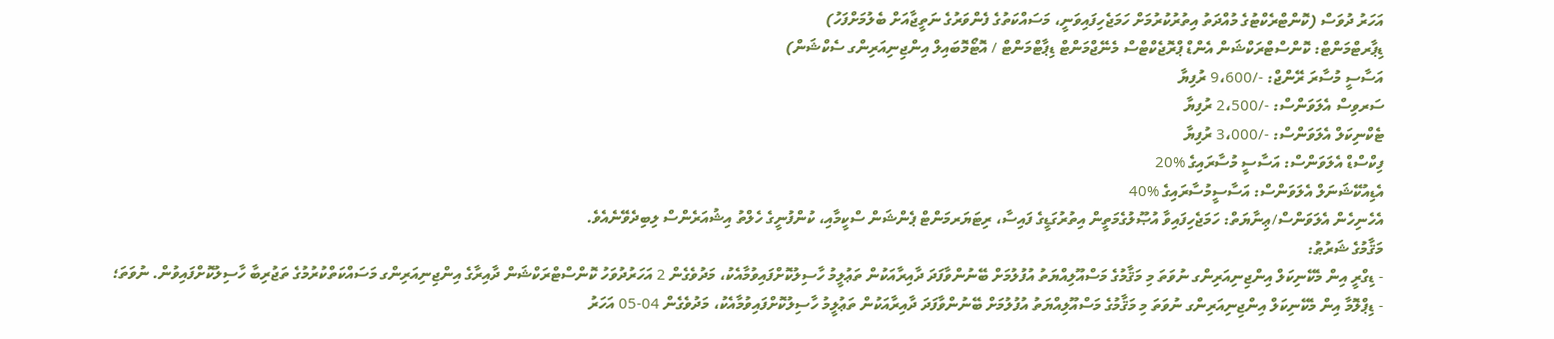އަހަރު ދުވަސް (ކޮންޓްރެކްޓުގެ މުއްދަތު އިތުރުކުރުމަށް ހަމަޖެހިފައިވަނީ، މަސައްކަތުގެ ފެންވަރުގެ ނަތީޖާއަށް ބެލުމަށްފަހު)
ޑިޕާރޓްމަންޓް: ކޮންސްޓްރަކްޝަން އެންޑް ޕްރޮޖެކްޓްސް މެނޭޖްމަންޓް ޑިޕާޓްމަންޓް / އޮޓޯމޮބައިލް އިންޖިނިއަރިންގ ސެކްޝަން)
އަސާސީ މުސާރަ ރޭންޖް: -/9،600 ރުފިޔާ
ސަރވިސް އެލަވަންސް: -/2،500 ރުފިޔާ
ޓެކްނިކަލް އެލަވަންސް: -/3،000 ރުފިޔާ
ފިކްސްޑް އެލަވަންސް: އަސާސީ މުސާރައިގެ %20
އެޑިއުކޭޝަނަލް އެލަވަންސް: އަސާސީމުސާރައިގެ %40
އެހެނިހެން އެލަވަންސް/ޢިނާޔަތް: ހަމަޖެހިފައިވާ އުޞޫލުގެމަތީން އިތުރުގަޑީގެ ފައިސާ، ރިޓަޔަރމަންޓް ޕެންޝަން ސްކީމާއި، ކުންފުނީގެ ހެލްތު އިޝުއަރެންސް ލިބިދެވޭނެއެވެ.
މަޤާމުގެ ޝަރުޠު:
- ޑިގްރީ އިން މެކޭނިކަލް އިންޖިނިއަރިންގ ނުވަތަ މި މަޤާމުގެ މަސްއޫލިއްޔަތު އުފުލުމަށް ބޭނުންވާފަދަ ދާއިރާއަކުން ތަޢުލީމު ހާސިލުކޮށްފައިވުމާއެކު، މަދުވެގެން 2 އަހަރުދުވަހު ކޮންސްޓްރަކްޝަން ދާއިރާގެ އިންޖިނިއަރިންގ މަސައްކަތްކުރުމުގެ ތަޖުރިބާ ހާސިލުކޮށްފައިވުން. ނުވަތަ؛
- ޑިޕްލޮމާ އިން މެކޭނިކަލް އިންޖިނިއަރިންގ ނުވަތަ މި މަޤާމުގެ މަސްއޫލިއްޔަތު އުފުލުމަށް ބޭނުންވާފަދަ ދާއިރާއަކުން ތަޢުލީމު ހާސިލުކޮށްފައިވުމާއެކު، މަދުވެގެން 04-05 އަހަރު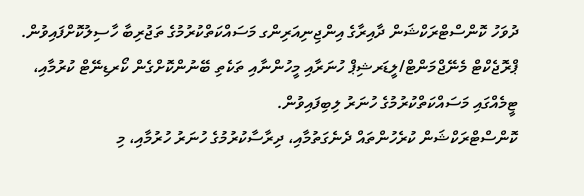ދުވަހު ކޮންސްޓްރަކްޝަން ދާއިރާގެ އިންޖިނިއަރިންގ މަސައްކަތްކުރުމުގެ ތަޖުރިބާ ހާސިލުކޮށްފައިވުން.
ޕްރޮޖެކްޓް މެނޭޖްމަންޓް/ލީޑަރޝިޕް ހުނަރާއި މީހުންނާއި ތަކެތި ބޭނުންކޮށްގެން ކޯރޑިނޭޓް ކުރުމާއި، ޓީމެއްގައި މަސައްކަތްކުރުމުގެ ހުނަރު ލިބިފައިވުން.
ކޮންސްޓްރަކްޝަން ކުރެހުންތައް ދެނެގަތުމާއި، ދިރާސާކުރުމުގެ ހުނަރު ހުރުމާއި، މި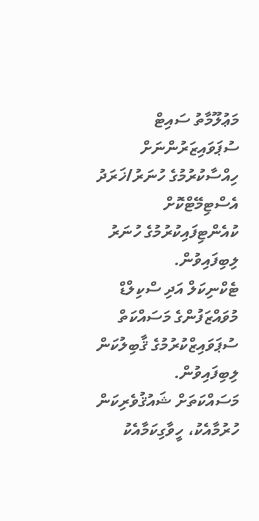މަޢުލޫމާތު ސައިޓް ސުޕަވައިޒަރުންނަށް ހިއްސާކުރުމުގެ ހުނަރު/ޚަރަދު އެސްޓިމޭޓްކޮށް ކުއެންޓިފައިކުރުމުގެ ހުނަރު ލިބިފައިވުން.
ޓެކްނިކަލް އަދި ސްކިލްޑް މުވައްޒަފުންގެ މަސައްކަތް ސުޕަވައިޒްކުރުމުގެ ޤާބިލުކަން ލިބިފައިވުން.
މަސައްކަތަށް ޝައުޤުވެރިކަން ހުރުމާއެކު، ހީވާގިކަމާއެކު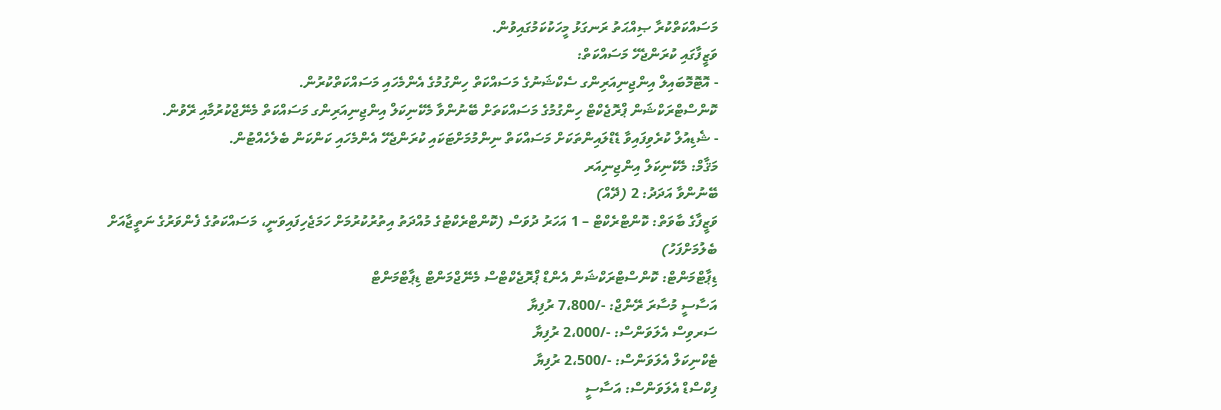މަސައްކަތްކުރާ ޞިއްޙަތު ރަނގަޅު މީހަކުކަމުގައިވުން.
ވަޒީފާގައި ކުރަންޖެހޭ މަސައްކަތް:
- އޮޓޮމޮބައިލް އިންޖިނިއަރިންގ ސެކްޝަނުގެ މަސައްކަތް ހިންގުމުގެ އެންމެހައި މަސައްކަތްކުރުން.
ކޮންސްޓްރަކްޝަން ޕްރޮޖެކްޓް ހިންގުމުގެ މަސައްކަތަށް ބޭނުންވާ މެކޭނިކަލް އިންޖިނިއަރިންގ މަސައްކަތް މެނޭޖްކުރުމާއި ރޭވުން.
- ޝެޑިއުލް ކުރެވިފައިވާ ޑެޑްލައިންތަކަށް މަސައްކަތް ނިންމުމަށްޓަކައި ކުރަންޖެހޭ އެންމެހައި ކަންކަން ބެލެހެއްޓުން.
މަޤާމް: މެކޭނިކަލް އިންޖިނިއަރ
ބޭނުންވާ އަދަދު: 2 (ދޭއް)
ވަޒީފާގެ ބާވަތް: ކޮންޓްރެކްޓް – 1 އަހަރު ދުވަސް (ކޮންޓްރެކްޓުގެ މުއްދަތު އިތުރުކުރުމަށް ހަމަޖެހިފައިވަނީ، މަސައްކަތުގެ ފެންވަރުގެ ނަތީޖާއަށް ބެލުމަށްފަހު)
ޑިޕާޓްމަންޓް: ކޮންސްޓްރަކްޝަން އެންޑް ޕްރޮޖެކްޓްސް މެނޭޖްމަންޓް ޑިޕާޓްމަންޓް
އަސާސީ މުސާރަ ރޭންޖް: -/7،800 ރުފިޔާ
ސަރވިސް އެލަވަންސް: -/2،000 ރުފިޔާ
ޓެކްނިކަލް އެލަވަންސް: -/2،500 ރުފިޔާ
ފިކްސްޑް އެލަވަންސް: އަސާސީ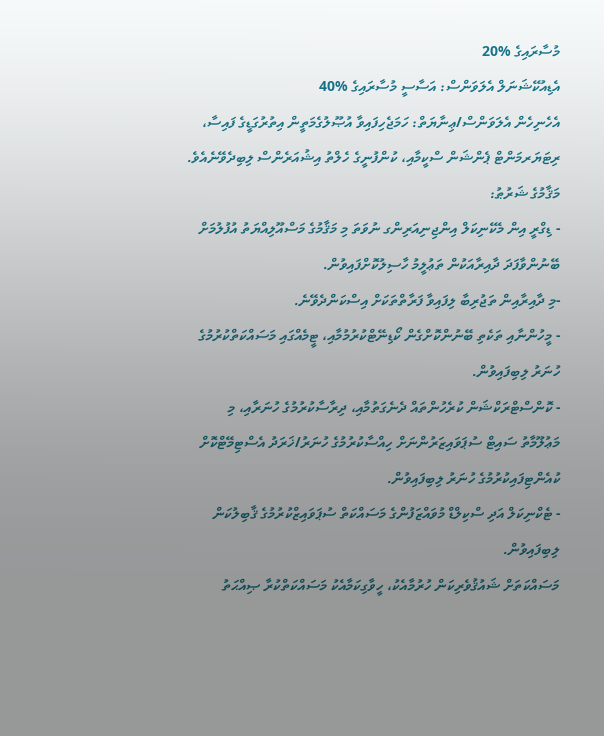މުސާރައިގެ %20
އެޑިއުކޭޝަނަލް އެލަވަންސް: އަސާސީ މުސާރައިގެ %40
އެހެނިހެން އެލަވަންސް/ޢިނާޔަތް: ހަމަޖެހިފައިވާ އުޞޫލުގެމަތީން އިތުރުގަޑީގެ ފައިސާ، ރިޓަޔަރމަންޓް ޕެންޝަން ސްކީމާއި، ކުންފުނީގެ ހެލްތު އިޝުއަރެންސް ލިބިދެވޭނެއެވެ.
މަޤާމުގެ ޝަރުޠު:
- ޑިގްރީ އިން މެކޭނިކަލް އިންޖިނިއަރިންގ ނުވަތަ މި މަޤާމުގެ މަސްއޫލިއްޔަތު އުފުލުމަށް ބޭނުންވާފަދަ ދާއިރާއަކުން ތަޢުލީމު ހާސިލުކޮށްފައިވުން.
-މި ދާއިރާއިން ތަޖުރިބާ ލިފައިވާ ފަރާތްތަކަށް އިސްކަންދެވޭނެ.
- މީހުންނާއި ތަކެތި ބޭނުންކޮށްގެން ކޯޑިނޭޓްކުރުމުމާއި، ޓީމެއްގައި މަސައްކަތްކުރުމުގެ ހުނަރު ލިބިފައިވުން.
- ކޮންސްޓްރަކްޝަން ކުރެހުންތައް ދެނެގަތުމާއި، ދިރާސާކުރުމުގެ ހުނަރާއި، މި މަޢުލޫމާތު ސައިޓް ސުޕަވައިޒަރުންނަށް ހިއްސާކުރުމުގެ ހުނަރު/ޚަރަދު އެސްޓިމޭޓްކޮށް ކުއެންޓިފައިކުރުމުގެ ހުނަރު ލިބިފައިވުން.
- ޓެކްނިކަލް އަދި ސްކިލްޑް މުވައްޒަފުންގެ މަސައްކަތް ސުޕަވައިޒްކުރުމުގެ ޤާބިލުކަން ލިބިފައިވުން.
މަސައްކަތަށް ޝައުޤުވެރިކަން ހުރުމާއެކު، ހީވާގިކަމާއެކު މަސައްކަތްކުރާ ޞިއްޙަތު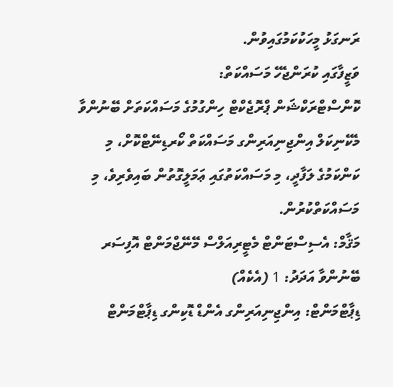ރަނގަޅު މީހަކުކަމުގައިވުން.
ވަޒީފާގައި ކުރަންޖެހޭ މަސައްކަތް:
ކޮންސްޓްރަކްޝަން ޕްރޮޖެކްޓް ހިންގުމުގެ މަސައްކަތަށް ބޭނުންވާ މެކޭނިކަލް އިންޖިނިއަރިންގ މަސައްކަތް ކޯރޑިނޭޓްކޮށް، މި ކަންކަމުގެ ލަފާދީ، މި މަސައްކަތުގައި ޢަމަލީގޮތުން ބައިވެރިވެ، މި މަސައްކަތްކުރުން.
މަޤާމް: އެސިސްޓަންޓް މެޓީރިއަލްސް މޭނޭޖްމަންޓް އޮފިސަރ
ބޭނުންވާ އަދަދު: 1 (އެކެއް)
ޑިޕާޓްމަންޓް: އިންޖިނިއަރިންގ އެންޑް ޑޮކިންގ ޑިޕާޓްމަންޓް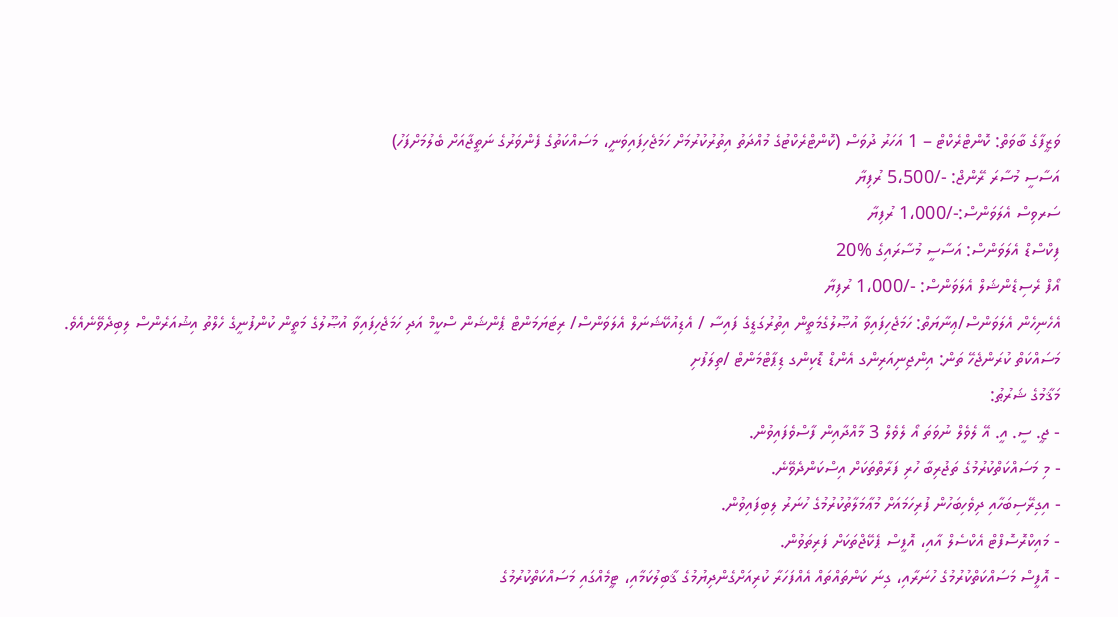ވަޒީފާގެ ބާވަތް: ކޮންޓްރެކްޓް – 1 އަހަރު ދުވަސް (ކޮންޓްރެކްޓުގެ މުއްދަތު އިތުރުކުރުމަށް ހަމަޖެހިފައިވަނީ، މަސައްކަތުގެ ފެންވަރުގެ ނަތީޖާއަށް ބެލުމަށްފަހު)
އަސާސީ މުސާރަ ރޭންޖް: -/5،500 ރުފިޔާ
ސަރވިސް އެލަވަންސް:-/1،000 ރުފިޔާ
ފިކްސްޑް އެލަވަންސް: އަސާސީ މުސާރައިގެ %20
އޯފް ރެސިޑެންޝަލް އެލަވަންސް: -/1،000 ރުފިޔާ
އެހެނިހެން އެލަވަންސް/ޢިނާޔަތް: ހަމަޖެހިފައިވާ އުޞޫލުގެމަތީން އިތުރުގަޑީގެ ފައިސާ / އެޑިއުކޭޝަނަލް އެލަވަންސް/ ރިޓަޔަމަންޓް ޕެންޝަން ސްކީމް އަދި ހަމަޖެހިފައިވާ އުޞޫލުގެ މަތީން ކުންފުނީގެ ހެލްތު އިޝުއަރެންސް ލިބިދެވޭނެއެވެ.
މަސައްކަތް ކުރަންޖެހޭ ތަން: އިންޖިނިއަރިންގ އެންޑް ޑޮކިންގ ޑިޕާޓްމަންޓް /ތިލަފުށި
މަޤާމުގެ ޝަރުޠު:
- ޖީ. ސީ. އީ. އޭ ލެވެލް ނުވަތަ އޯ ލެވެލް 3 މާއްދާއިން ފާސްވެފައިވުން.
- މި މަސައްކަތްކުރުމުގެ ތަޖުރިބާ ހުރި ފަރާތްތަކަށް އިސްކަންދެވޭނެ.
- އިގިރޭސިބަހާއި ދިވެހިބަހުން ފުރިހަމައަށް މުޢާމަލާތުކުރުމުގެ ހުނަރު ލިބިފައިވުން.
- މައިކްރޮސޮފްޓް އެކްސެލް އާއި، އޮފީސް ޕެކޭޖްތަކަށް ފަރިތަވުން.
- އޮފީސް މަސައްކަތްކުރުމުގެ ހުނަރާއި، ގިނަ ކަންތައްތައް އެއްފަހަރާ ކުރިއަށްގެންދިޔުމުގެ ޤާބިލުކަމާއި، ޓީމެއްގައި މަސައްކަތްކުރުމުގެ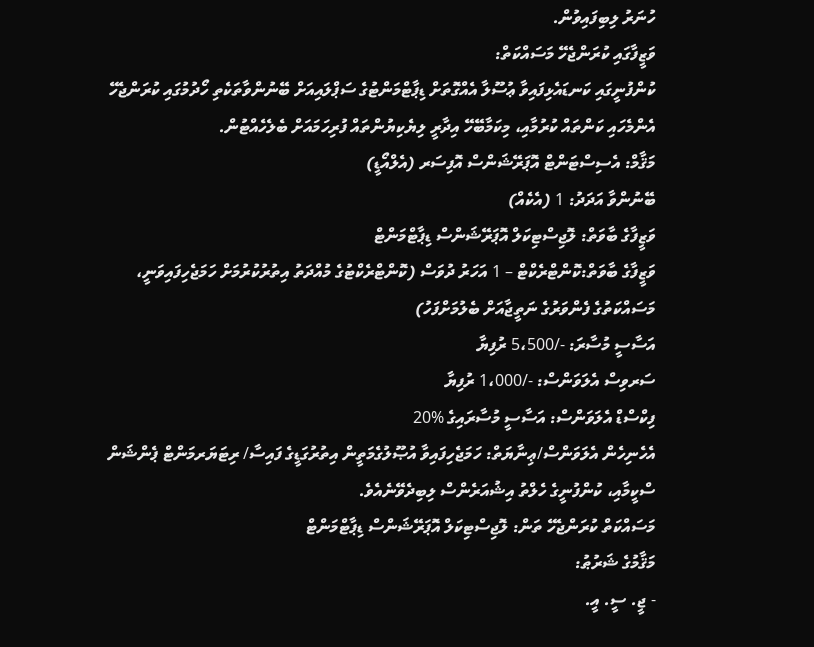ހުނަރު ލިބިފައިވުން.
ވަޒީފާގައި ކުރަންޖެހޭ މަސައްކަތް:
ކުންފުނީގައި ކަނޑައެޅިފައިވާ ޢުސޫލާ އެއްގޮތަށް ޑިޕާޓްމަންޓުގެ ސަޕްލައިއަށް ބޭނުންވާތަކެތި ހޯދުމުގައި ކުރަންޖެހޭ އެންމެހައި ކަންތައް ކުރުމާއި، މިކަމާބޭހޭ އިދާރީ ލިޔެކިޔުންތައް ފުރިހަމައަށް ބެލެހެއްޓުން.
މަޤާމް: އެސިސްޓަންޓް އޮޕަރޭޝަންސް އޮފިސަރ (އެލްއޯޑީ)
ބޭނުންވާ އަދަދު: 1 (އެކެއް)
ވަޒީފާގެ ބާވަތް: ލޮޖިސްޓިކަލް އޮޕަރޭޝަންސް ޑިޕާޓްމަންޓް
ވަޒީފާގެ ބާވަތް:ކޮންޓްރެކްޓް – 1 އަހަރު ދުވަސް (ކޮންޓްރެކްޓުގެ މުއްދަތު އިތުރުކުރުމަށް ހަމަޖެހިފައިވަނީ، މަސައްކަތުގެ ފެންވަރުގެ ނަތީޖާއަށް ބެލުމަށްފަހު)
އަސާސީ މުސާރަ: -/5،500 ރުފިޔާ
ސަރވިސް އެލަވަންސް: -/1،000 ރުފިޔާ
ފިކްސްޑް އެލަވަންސް: އަސާސީ މުސާރައިގެ %20
އެހެނިހެން އެލަވަންސް/ޢިނާޔަތް: ހަމަޖެހިފައިވާ އުޞޫލުގެމަތީން އިތުރުގަޑީގެ ފައިސާ/ ރިޓަޔަރމަންޓް ޕެންޝަން ސްކީމާއި، ކުންފުނީގެ ހެލްތު އިޝުއަރެންސް ލިބިދެވޭނެއެވެ.
މަސައްކަތް ކުރަންޖެހޭ ތަން: ލޮޖިސްޓިކަލް އޮޕަރޭޝަންސް ޑިޕާޓްމަންޓް
މަޤާމުގެ ޝަރުޠު:
- ޖީ. ސީ. އީ.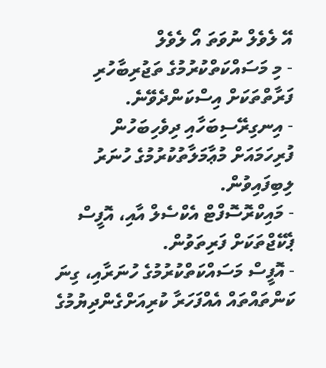އޭ ލެވެލް ނުވަތަ އޯ ލެވެލް
- މި މަސައްކަތްކުރުމުގެ ތަޖުރިބާހުރި ފަރާތްތަކަށް އިސްކަންދެވޭނެ.
- އިނގިރޭސިބަހާއި ދިވެހިބަހުން ފުރިހަމައަށް މުޢާމަލާތުކުރުމުގެ ހުނަރު ލިބިފައިވުން.
- މައިކްރޮސޮފްޓް އެކްސެލް އާއި، އޮފީސް ޕެކޭޖްތަކަށް ފަރިތަވުން.
- އޮފީސް މަސައްކަތްކުރުމުގެ ހުނަރާއި، ގިނަ ކަންތައްތައް އެއްފަހަރާ ކުރިއަށްގެންދިޔުމުގެ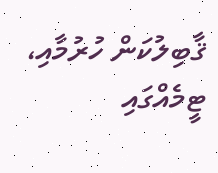ޤާބިލުކަން ހުރުމާއި، ޓީމެއްގައި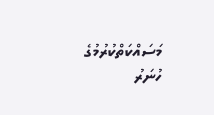މަސައްކަތްކުރުމުގެ ހުނަރު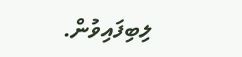ލިބިފައިވުން.